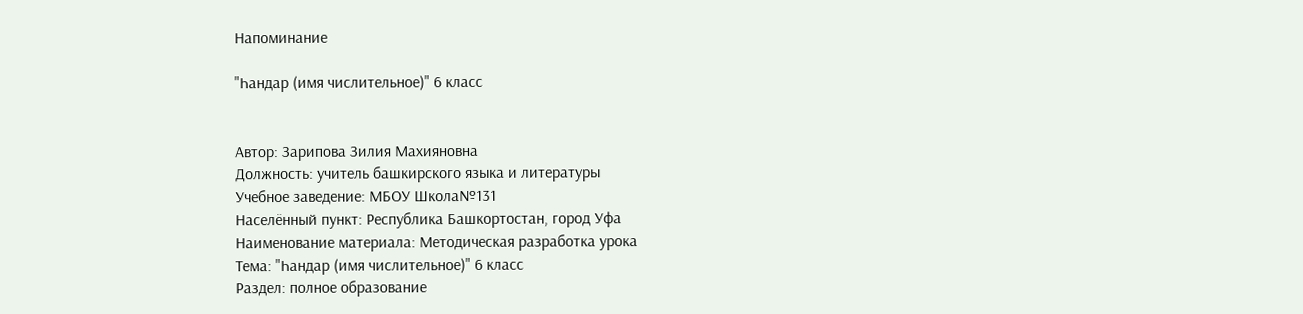Напоминание

"Һандар (имя числительное)" 6 класс


Автор: Зарипова Зилия Махияновна
Должность: учитель башкирского языка и литературы
Учебное заведение: МБОУ Школа№131
Населённый пункт: Республика Башкортостан, город Уфа
Наименование материала: Методическая разработка урока
Тема: "Һандар (имя числительное)" 6 класс
Раздел: полное образование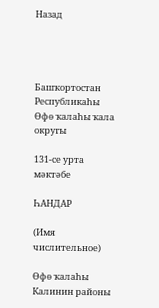Назад




Башҡортостан Республикаһы Өфө ҡалаһы ҡала округы

131-се урта мәктәбе

ҺАНДАР

(Имя числительное)

Өфө ҡалаһы Калинин районы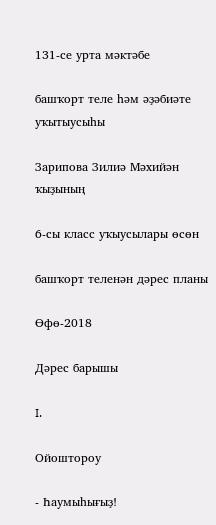131-се урта мәктәбе

башҡорт теле һәм әҙәбиәте уҡытыусыһы

Зарипова Зилиә Мәхийән ҡыҙының

6-сы класс уҡыусылары өсөн

башҡорт теленән дәрес планы

Өфө-2018

Дәрес барышы

I.

Ойоштороу

- Һаумыһығыҙ!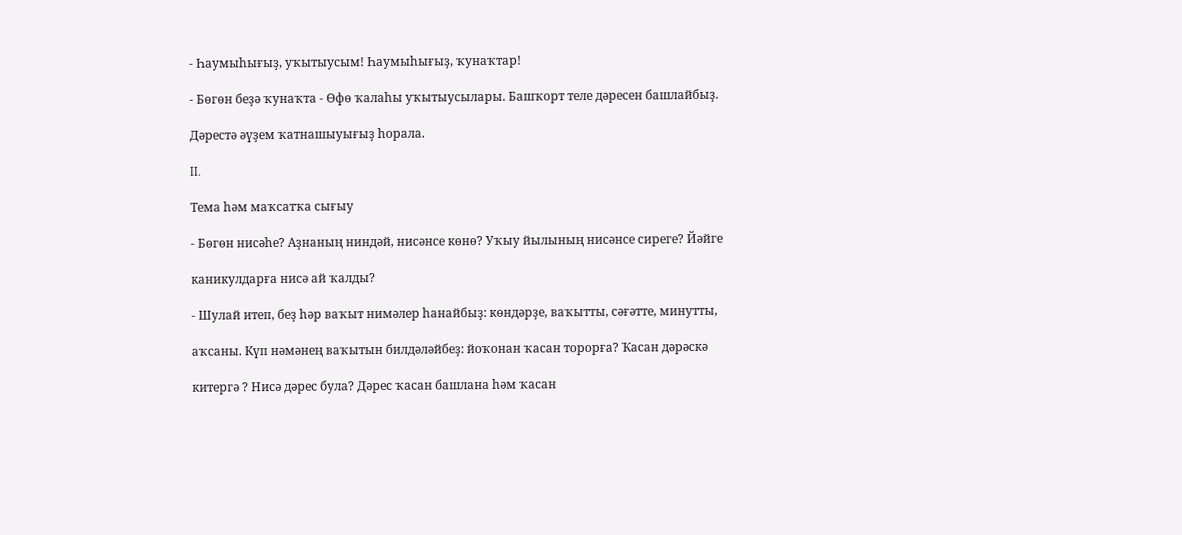- Һаумыһығыҙ, уҡытыусым! Һаумыһығыҙ, ҡунаҡтар!

- Бөгөн беҙә ҡунаҡта - Өфө ҡалаһы уҡытыусылары. Башҡорт теле дәресен башлайбыҙ.

Дәрестә әүҙем ҡатнашыуығыҙ һорала.

II.

Тема һәм маҡсатҡа сығыу

- Бөгөн нисәһе? Аҙнаның ниндәй, нисәнсе көнө? Уҡыу йылының нисәнсе сиреге? Йәйге

каникулдарға нисә ай ҡалды?

- Шулай итеп, беҙ һәр ваҡыт нимәлер һанайбыҙ: көндәрҙе, ваҡытты, сәғәтте, минутты,

аҡсаны. Күп нәмәнең ваҡытын билдәләйбеҙ: йоҡонан ҡасан торорға? Ҡасан дәрәскә

китергә ? Нисә дәрес була? Дәрес ҡасан башлана һәм ҡасан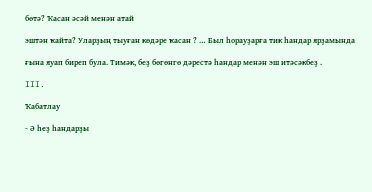бөтә? Ҡасан әсәй менән атай

эштән ҡайта? Уларҙың тыуған көдәре ҡасан ? … Был һорауҙарға тик һандар ярҙамында

ғына яуап биреп була. Тимәк, беҙ бөгөнгө дәрестә һандар менән эш итәсәкбеҙ .

III.

Ҡабатлау

- Ә һеҙ һандарҙы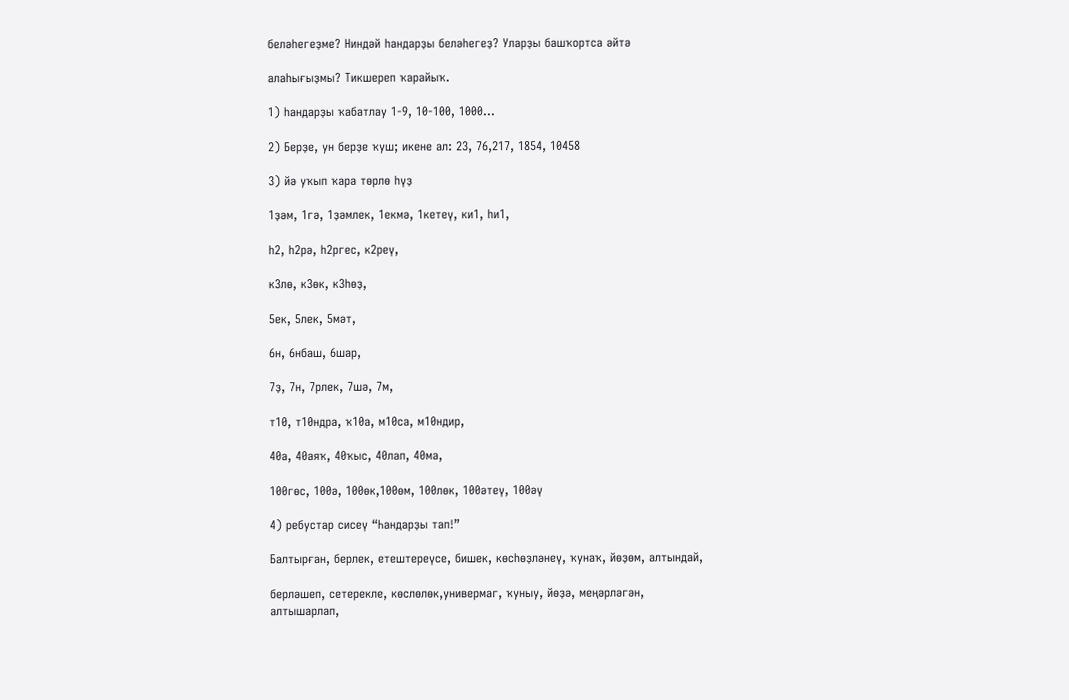беләһегеҙме? Ниндәй һандарҙы беләһегеҙ? Уларҙы башҡортса әйтә

алаһығыҙмы? Тикшереп ҡарайыҡ.

1) һандарҙы ҡабатлау 1-9, 10-100, 1000…

2) Берҙе, ун берҙе ҡуш; икене ал: 23, 76,217, 1854, 10458

3) йә уҡып ҡара төрлө һүҙ

1ҙәм, 1гә, 1ҙәмлек, 1екмә, 1кетеү, ки1, һи1,

һ2, һ2рә, һ2ргес, к2реү,

к3лө, к3өк, к3һөҙ,

5ек, 5лек, 5мәт,

6н, 6нбаш, 6шар,

7ҙ, 7н, 7рлек, 7шә, 7м,

т10, т10ндра, ҡ10а, м10са, м10ндир,

40а, 40аяҡ, 40ҡыс, 40лап, 40ма,

100гөс, 100ә, 100өк,100өм, 100лөк, 100әтеү, 100әү

4) ребустар сисеү “Һандарҙы тап!”

Балтырған, берлек, етештереүсе, бишек, көсһөҙләнеү, ҡунаҡ, йөҙөм, алтындай,

берләшеп, сетерекле, көслөлөк,универмаг, ҡуныу, йөҙә, меңәрләгән, алтышарлап,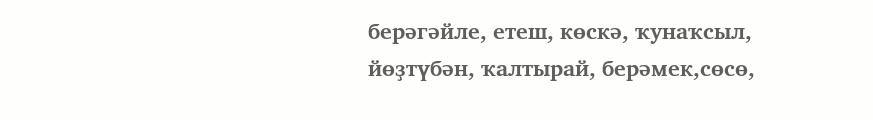берәгәйле, етеш, көскә, ҡунаҡсыл, йөҙтүбән, ҡалтырай, берәмек,сөсө,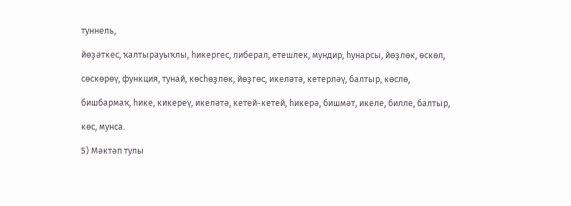туннель,

йөҙәткес, ҡалтырауыҡлы, һикергес, либерал, етешлек, мундир, һунарсы, йөҙлөк, өскөл,

сөскөрөү, функция, тунай, көсһөҙлөк, йөҙгөс, икеләтә, кетерләү, балтыр, көслө,

бишбармаҡ, һике, кикереү, икеләтә, кетей-кетей, һикерә, бишмәт, икеле, билле, балтыр,

көс, мунса.

5) Мәктәп тулы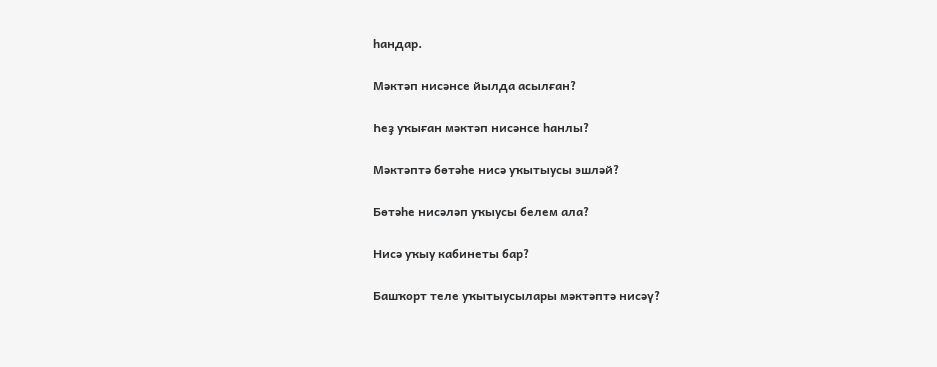һандар.

Мәктәп нисәнсе йылда асылған?

Һеҙ уҡыған мәктәп нисәнсе һанлы?

Мәктәптә бөтәһе нисә уҡытыусы эшләй?

Бөтәһе нисәләп уҡыусы белем ала?

Нисә уҡыу кабинеты бар?

Башҡорт теле уҡытыусылары мәктәптә нисәү?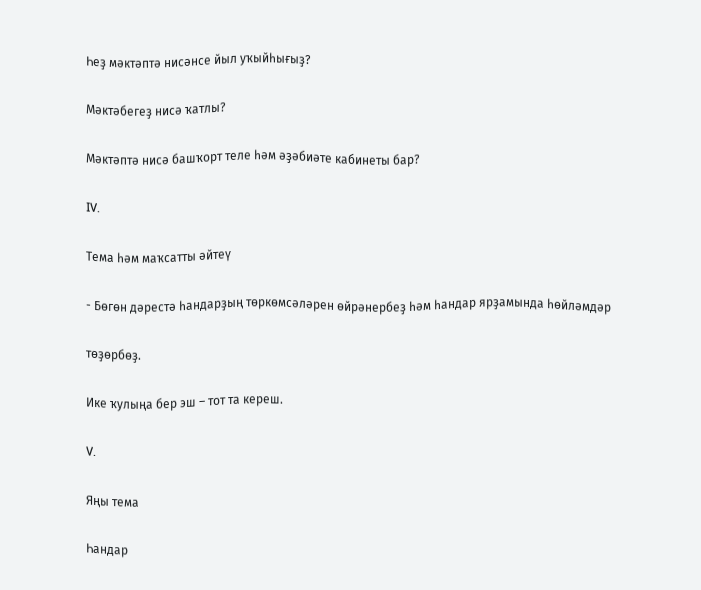Һеҙ мәктәптә нисәнсе йыл уҡыйһығыҙ?

Мәктәбегеҙ нисә ҡатлы?

Мәктәптә нисә башҡорт теле һәм әҙәбиәте кабинеты бар?

IV.

Тема һәм маҡсатты әйтеү

- Бөгөн дәрестә һандарҙың төркөмсәләрен өйрәнербеҙ һәм һандар ярҙамында һөйләмдәр

төҙөрбөҙ.

Ике ҡулыңа бер эш – тот та кереш.

V.

Яңы тема

Һандар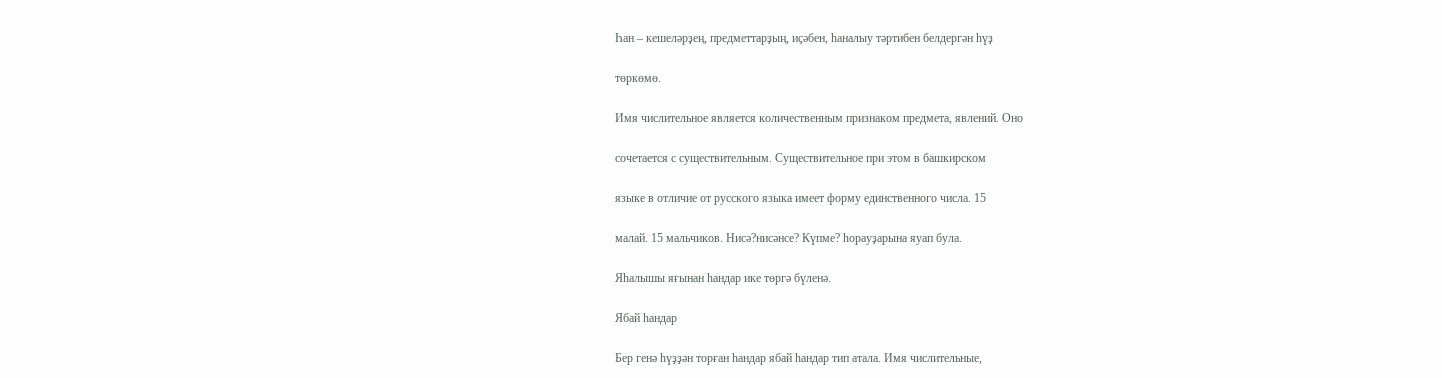Һан – кешеләрҙең, предметтарҙың, иҫәбен, һаналыу тәртибен белдергән һүҙ

төркөмө.

Имя числительное является количественным признаком предмета, явлений. Оно

сочетается с существительным. Существительное при этом в башкирском

языке в отличие от русского языка имеет форму единственного числа. 15

малай. 15 мальчиков. Нисә?нисәнсе? Күпме? һорауҙарына яуап була.

Яһалышы яғынан һандар ике төргә бүленә.

Ябай һандар

Бер генә һүҙҙән торған һандар ябай һандар тип атала. Имя числительные,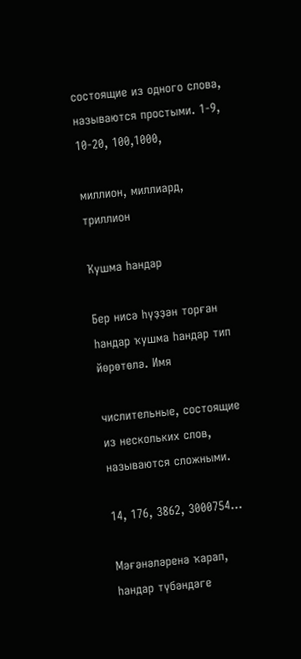состоящие из одного слова, называются простыми. 1-9, 10-20, 100,1000,

миллион, миллиард, триллион

Ҡушма һандар

Бер нисә һүҙҙән торған һандар ҡушма һандар тип йөрөтөлә. Имя

числительные, состоящие из нескольких слов, называются сложными.

14, 176, 3862, 3000754…

Мәғәнәләренә ҡарап, һандар түбәндәге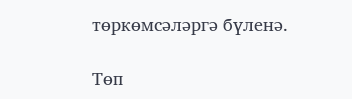төркөмсәләргә бүленә.

Төп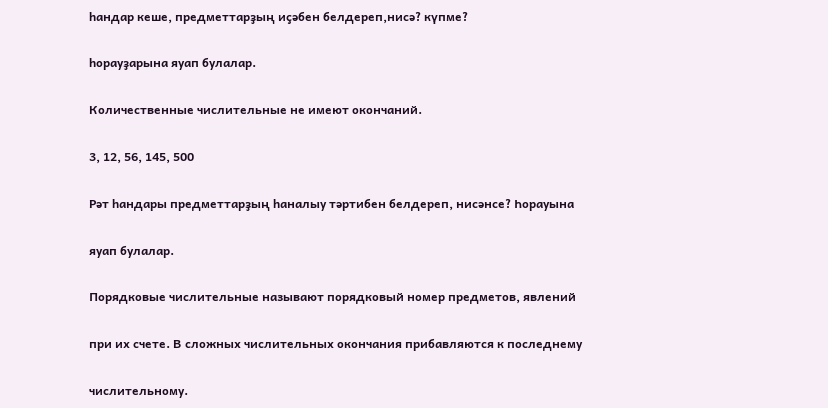һандар кеше, предметтарҙың иҫәбен белдереп,нисә? күпме?

һорауҙарына яуап булалар.

Количественные числительные не имеют окончаний.

3, 12, 56, 145, 500

Рәт һандары предметтарҙың һаналыу тәртибен белдереп, нисәнсе? Һорауына

яуап булалар.

Порядковые числительные называют порядковый номер предметов, явлений

при их счете. В сложных числительных окончания прибавляются к последнему

числительному.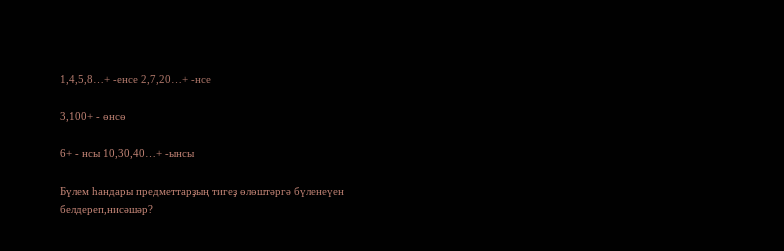1,4,5,8…+ -енсе 2,7,20…+ -нсе

3,100+ - өнсө

6+ - нсы 10,30,40…+ -ынсы

Бүлем һандары предметтарҙың тигеҙ өлөштәргә бүленеүен белдереп,нисәшәр?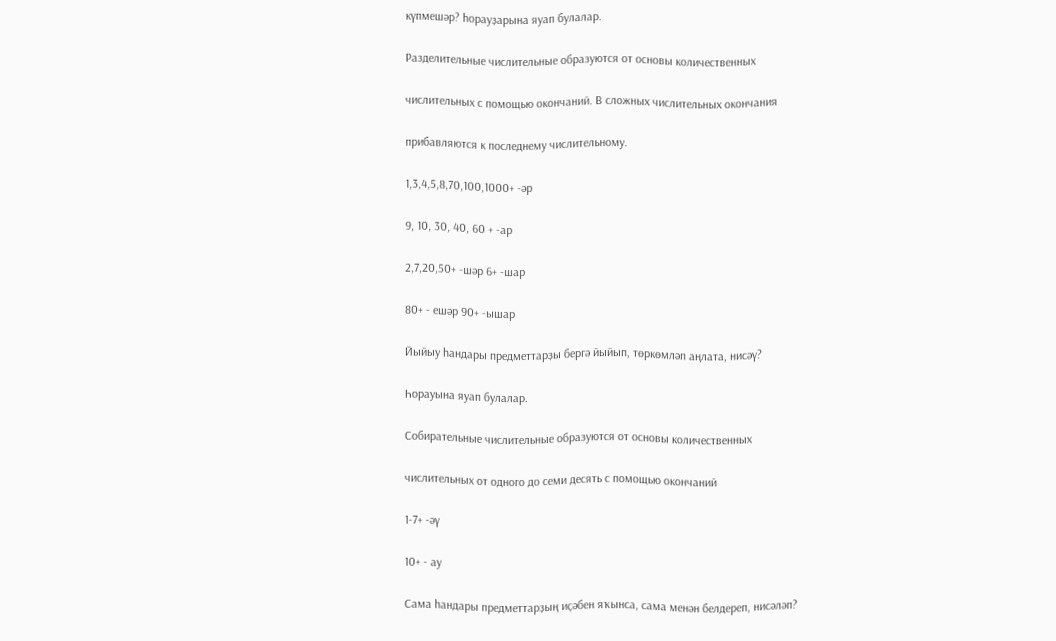күпмешәр? һорауҙарына яуап булалар.

Разделительные числительные образуются от основы количественных

числительных с помощью окончаний. В сложных числительных окончания

прибавляются к последнему числительному.

1,3,4,5,8,70,100,1000+ -әр

9, 10, 30, 40, 60 + -ар

2,7,20,50+ -шәр 6+ -шар

80+ - ешәр 90+ -ышар

Йыйыу һандары предметтарҙы бергә йыйып, төркөмләп аңлата, нисәү?

Һорауына яуап булалар.

Собирательные числительные образуются от основы количественных

числительных от одного до семи десять с помощью окончаний

1-7+ -әү

10+ - ау

Сама һандары предметтарҙың иҫәбен яҡынса, сама менән белдереп, нисәләп?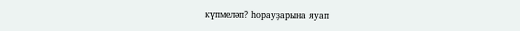күпмеләп? һорауҙарына яуап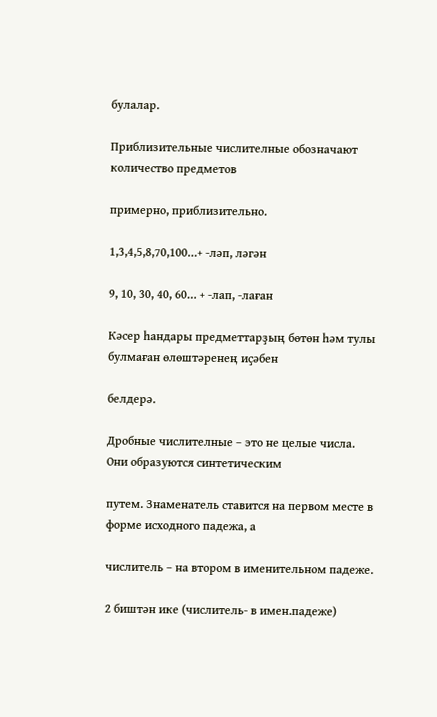булалар.

Приблизительные числителные обозначают количество предметов

примерно, приблизительно.

1,3,4,5,8,70,100…+ -ләп, ләгән

9, 10, 30, 40, 60… + -лап, -лаған

Кәсер һандары предметтарҙың бөтөн һәм тулы булмаған өлөштәренең иҫәбен

белдерә.

Дробные числителные – это не целые числа. Они образуются синтетическим

путем. Знаменатель ставится на первом месте в форме исходного падежа, а

числитель – на втором в именительном падеже.

2 биштән ике (числитель- в имен.падеже)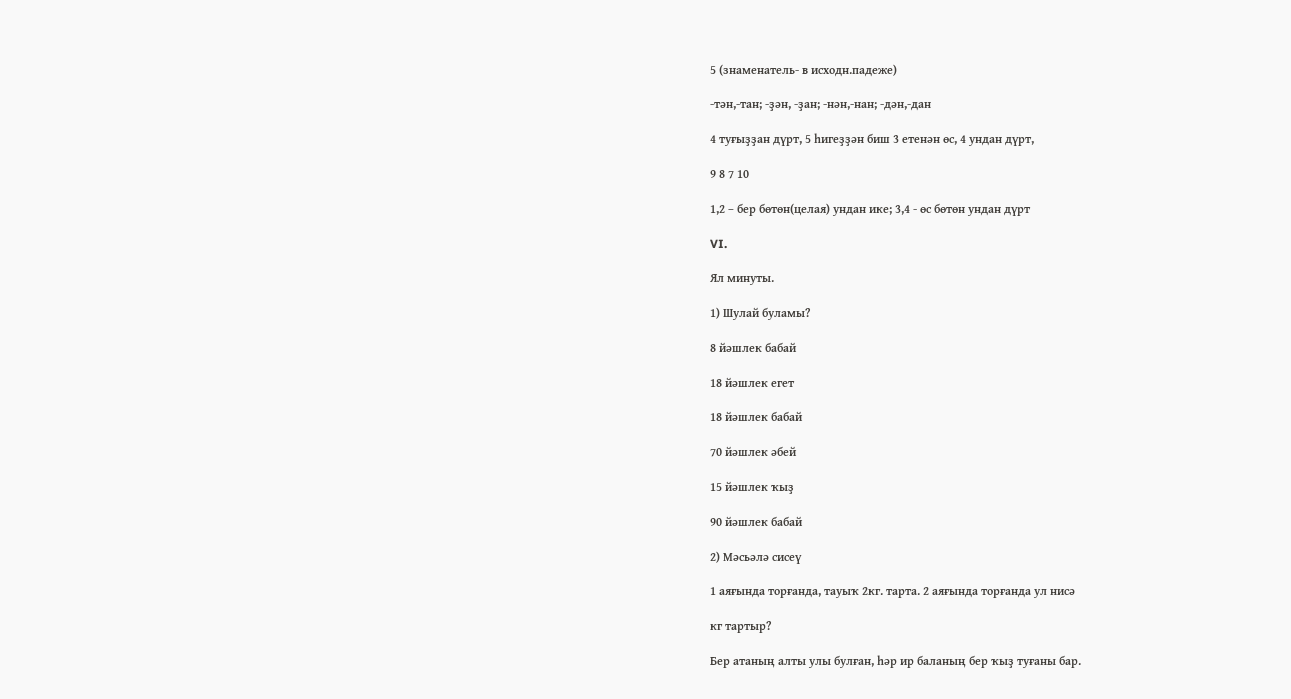5 (знаменатель- в исходн.падеже)

-тән,-тан; -ҙән, -ҙан; -нән,-нан; -дән,-дан

4 туғыҙҙан дүрт, 5 һигеҙҙән биш 3 етенән өс, 4 ундан дүрт,

9 8 7 10

1,2 – бер бөтөн(целая) ундан ике; 3,4 - өс бөтөн ундан дүрт

VI.

Ял минуты.

1) Шулай буламы?

8 йәшлек бабай

18 йәшлек егет

18 йәшлек бабай

70 йәшлек әбей

15 йәшлек ҡыҙ

90 йәшлек бабай

2) Мәсьәлә сисеү

1 аяғында торғанда, тауыҡ 2кг. тарта. 2 аяғында торғанда ул нисә

кг тартыр?

Бер атаның алты улы булған, һәр ир баланың бер ҡыҙ туғаны бар.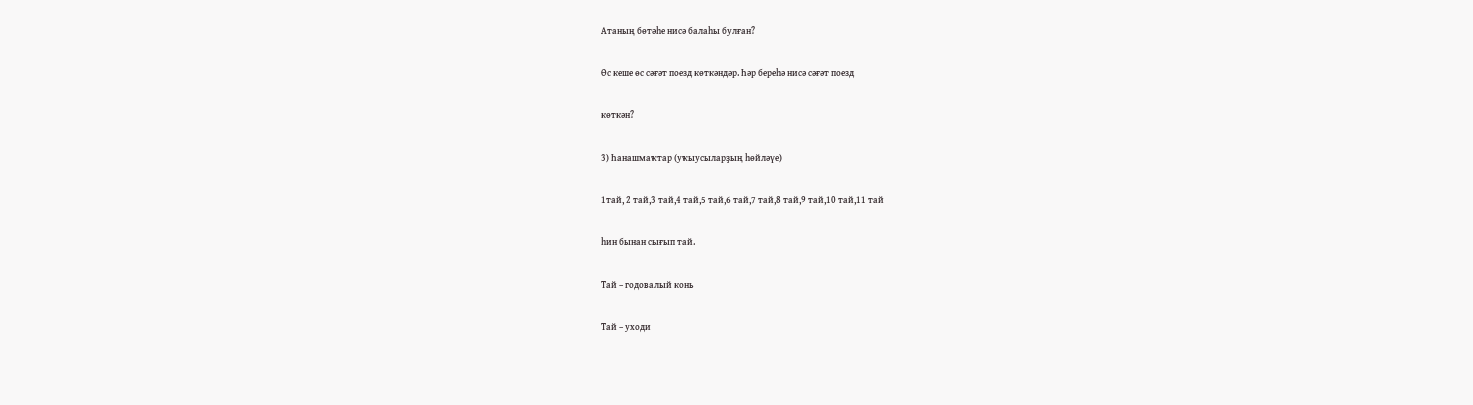Атаның бөтәһе нисә балаһы булған?

Өс кеше өс сәғәт поезд көткәндәр. Һәр береһә нисә сәғәт поезд

көткән?

3) Һанашмаҡтар (уҡыусыларҙың һөйләүе)

1тай, 2 тай,3 тай,4 тай,5 тай,6 тай,7 тай,8 тай,9 тай,10 тай,11 тай

һин бынан сығып тай.

Тай – годовалый конь

Тай – уходи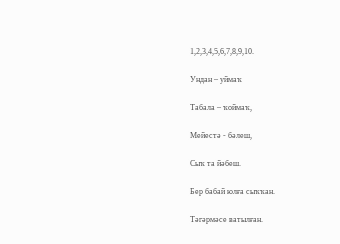1,2,3,4,5,6,7,8,9,10.

Ундан – уймаҡ

Табала – ҡоймаҡ,

Мейестә - бәлеш,

Сыҡ та йәбеш.

Бер бабай юлға сыҡҡан.

Тәгәрмәсе ватылған.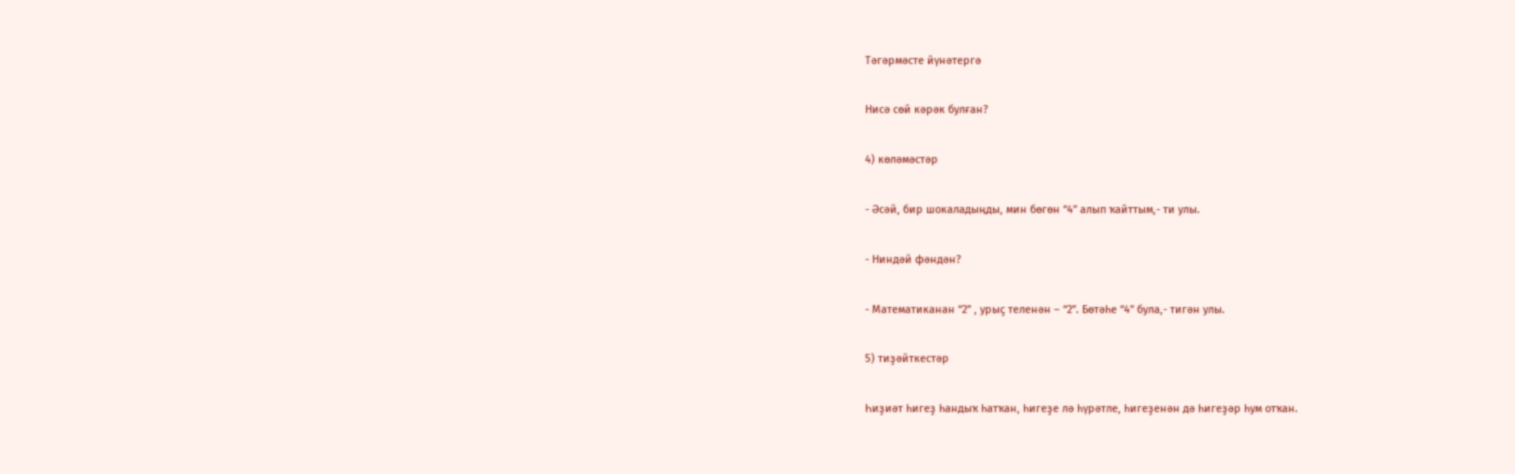Тәгәрмәсте йүнәтергә

Нисә сөй кәрәк булған?

4) көләмәстәр

- Әсәй, бир шокаладыңды, мин бөгөн “4” алып ҡайттым,- ти улы.

- Ниндәй фәндән?

- Математиканан “2” , урыҫ теленән – “2”. Бөтәһе “4” була,- тигән улы.

5) тиҙәйткестәр

Һиҙиәт һигеҙ һандыҡ һатҡан, һигеҙе лә һүрәтле, һигеҙенән дә һигеҙәр һум отҡан.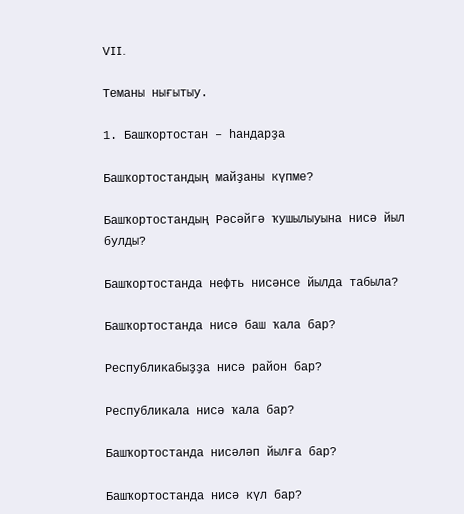VII.

Теманы нығытыу.

1. Башҡортостан – һандарҙа

Башҡортостандың майҙаны күпме?

Башҡортостандың Рәсәйгә ҡушылыуына нисә йыл булды?

Башҡортостанда нефть нисәнсе йылда табыла?

Башҡортостанда нисә баш ҡала бар?

Республикабыҙҙа нисә район бар?

Республикала нисә ҡала бар?

Башҡортостанда нисәләп йылға бар?

Башҡортостанда нисә күл бар?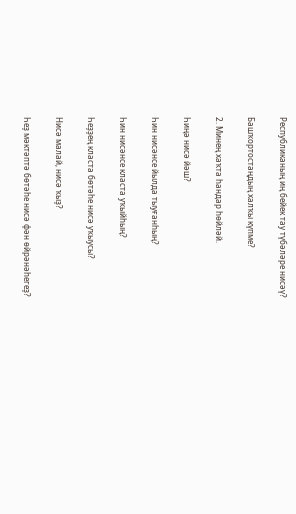Республиканың иң бейек тау түбәләре нисәү?

Башҡортостаңдың халҡы күпме?

2. Минең хаҡта һандар һөйләй.

Һиңә нисә йәш?

Һин нисәнсе йылда тыуғанһың?

Һин нисәнсе класта уҡыйһың?

Һеҙҙең класта бөтәһе нисә уҡыусы?

Нисә малай, нисә ҡыҙ?

Һеҙ мәктәптә бөтәһе нисә фән өйрәнәһегеҙ?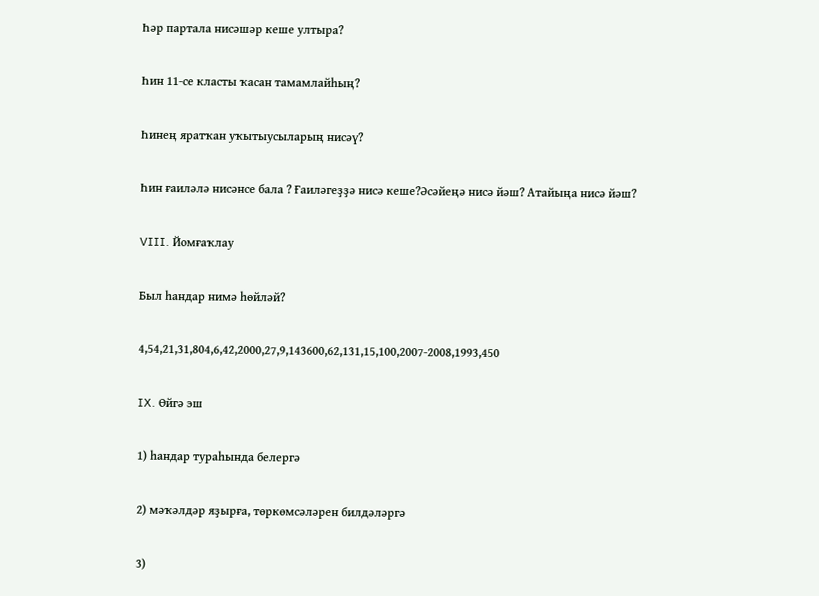Һәр партала нисәшәр кеше ултыра?

Һин 11-се класты ҡасан тамамлайһың?

Һинең яратҡан уҡытыусыларың нисәү?

Һин ғаиләлә нисәнсе бала ? Ғаиләгеҙҙә нисә кеше?Әсәйеңә нисә йәш? Атайыңа нисә йәш?

VIII. Йомғаҡлау

Был һандар нимә һөйләй?

4,54,21,31,804,6,42,2000,27,9,143600,62,131,15,100,2007-2008,1993,450

IX. Өйгә эш

1) һандар тураһында белергә

2) мәҡәлдәр яҙырға, төркөмсәләрен билдәләргә

3)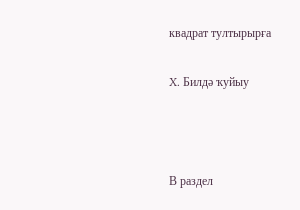квадрат тултырырға

X. Билдә ҡуйыу



В раздел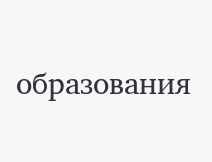образования